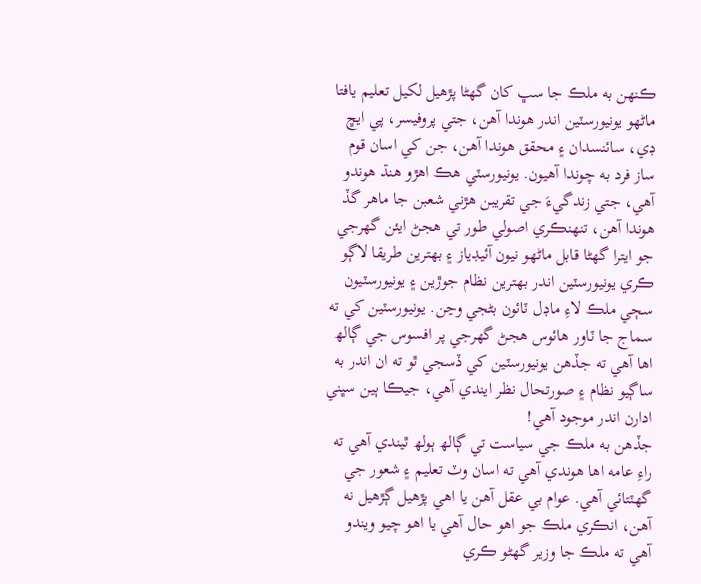ڪنھن به ملڪ جا سڀ کان گھڻا پڙھيل لکيل تعليم يافتا ماڻھو يونيورسٽين اندر ھوندا آھن، جتي پروفيسر، پي ايڇ ڊي، سائنسدان ۽ محقق ھوندا آھن، جن کي اسان قوم ساز فرد به چوندا آھيون. يونيورسٽي ھڪ اھڙو ھنڌ ھوندو آھي، جتي زندگيءَ جي تقريبن ھڙني شعبن جا ماھر گڏ ھوندا آھن، تنھنڪري اصولي طور تي ھجڻ ايئن گھرجي جو ايترا گھڻا قابل ماڻھو نيون آئيڊياز ۽ بھترين طريقا لاڳو ڪري يونيورسٽين اندر بھترين نظام جوڙين ۽ يونيورسٽيون سڄي ملڪ لاءِ ماڊل ٽائون بڻجي وڃن. يونيورسٽين کي ته سماج جا ٽاور ھائوس ھجڻ گھرجي پر افسوس جي ڳالھ اھا آھي ته جڏھن يونيورسٽين کي ڏسجي ٿو ته ان اندر به ساڳيو نظام ۽ صورتحال نظر ايندي آھي، جيڪا ٻين سڀني ادارن اندر موجود آھي!
جڏھن به ملڪ جي سياست تي ڳالھ ٻولھ ٿيندي آھي ته راءِ عامه اھا ھوندي آھي ته اسان وٽ تعليم ۽ شعور جي گھٽتائي آھي. عوام بي عقل آھن يا اھي پڙھيل ڳڙھيل نه آھن، انڪري ملڪ جو اھو حال آھي يا اھو چيو ويندو آهي ته ملڪ جا وزير گھڻو ڪري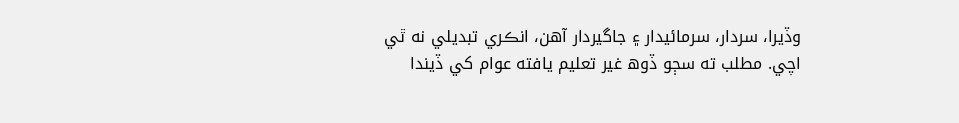وڏيرا، سردار، سرمائيدار ۽ جاگيردار آھن، انڪري تبديلي نه ٿي اچي. مطلب ته سڄو ڏوھ غير تعليم يافته عوام کي ڏيندا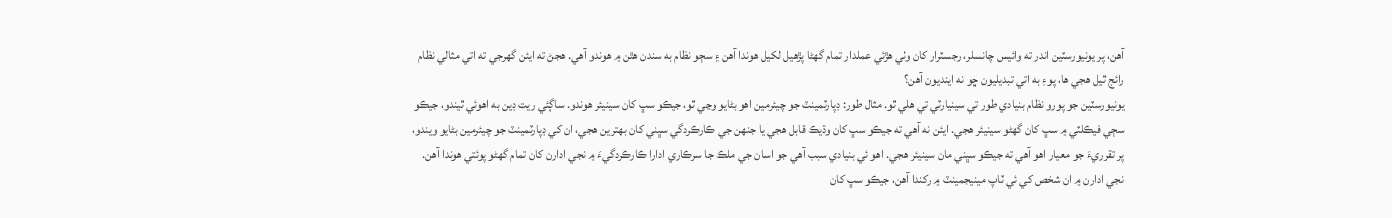آھن، پر يونيورسٽين اندر ته وائيس چانسلر، رجسٽرار کان وٺي ھڙئي عملدار تمام گھڻا پڙھيل لکيل ھوندا آھن ۽ سڄو نظام به سندن ھٿن ۾ ھوندو آھي. ھجڻ ته ايئن گھرجي ته اتي مثالي نظام رائج ٿيل ھجي ھا، پوءِ به اتي تبديليون ڇو نه اينديون آھن؟
يونيورسٽين جو پورو نظام بنيادي طور تي سينيارٽي تي ھلي ٿو. مثال طور: ڊپارٽمينٽ جو چيئرمين اھو بڻايو وڃي ٿو، جيڪو سڀ کان سينيئر ھوندو. ساڳئي ريت ڊين به اھوئي ٿيندو، جيڪو سڄي فيڪلٽي ۾ سڀ کان گھڻو سينيئر ھجي. ايئن نه آھي ته جيڪو سڀ کان وڌيڪ قابل ھجي يا جنھن جي ڪارڪردگي سڀني کان بھترين ھجي، ان کي ڊپارٽمينٽ جو چيئرمين بڻايو ويندو، پر تقرريءَ جو معيار اھو آھي ته جيڪو سڀني مان سينيئر ھجي. اھو ئي بنيادي سبب آھي جو اسان جي ملڪ جا سرڪاري ادارا ڪارڪردگيءَ ۾ نجي ادارن کان تمام گھڻو پوئتي ھوندا آھن. نجي ادارن ۾ ان شخص کي ئي ٽاپ مينيجمينٽ ۾ رکندا آهن، جيڪو سڀ کان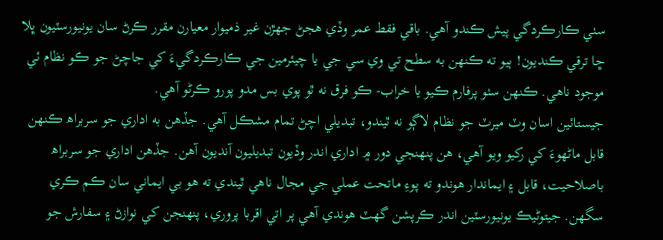سٺي ڪارڪردگي پيش ڪندو آھي. باقي فقط عمر وڏي ھجڻ جھڙن غير ذميوار معيارن مقرر ڪرڻ سان يونيورسٽيون ڀلا ڇا ترقي ڪنديون! ٻيو ته ڪنھن به سطح تي وي سي جي يا چيئرمين جي ڪارڪردگيءَ کي جاچڻ جو ڪو نظام ئي موجود ناھي. ڪنھن سٺو پرفارم ڪيو يا خراب- ڪو فرق نه ٿو پوي بس مدو پورو ڪرڻو آھي.
جيستائين اسان وٽ ميرٽ جو نظام لاڳو نه ٿيندو، تبديلي اچڻ تمام مشڪل آھي. جڏھن به اداري جو سربراھ ڪنھن قابل ماڻھوءَ کي رکيو ويو آھي، ھن پنھنجي دور ۾ اداري اندر وڏيون تبديليون آنديون آھن. جڏھن اداري جو سربراھ باصلاحيت، قابل ۽ ايماندار ھوندو ته پوءِ ماتحت عملي جي مجال ناھي ٿيندي ته ھو بي ايماني سان ڪم ڪري سگھن. جيتوڻيڪ يونيورسٽين اندر ڪرپشن گھٽ ھوندي آھي پر اتي اقربا پروري، پنھنجن کي نوازڻ ۽ سفارش جو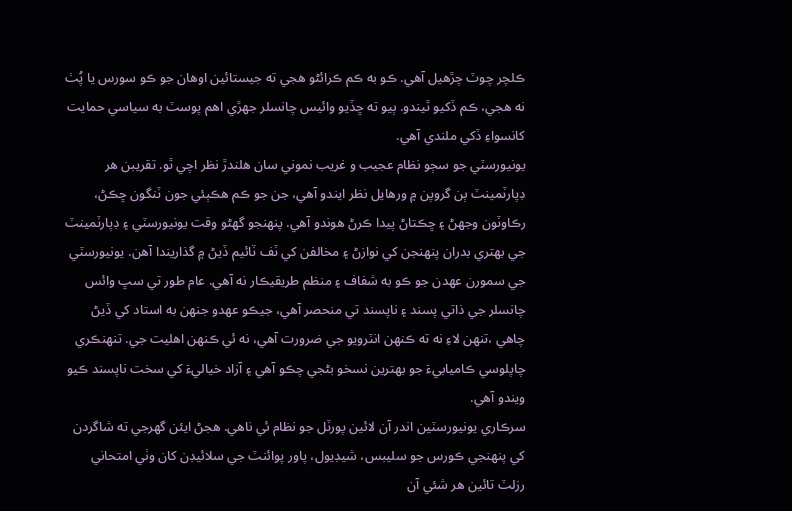ڪلچر چوٽ چڙهيل آهي. ڪو به ڪم ڪرائڻو ھجي ته جيستائين اوھان جو ڪو سورس يا پُٺ نه ھجي، ڪم ڏکيو ٿيندو. ٻيو ته ڇڏيو وائيس چانسلر جھڙي اھم پوسٽ به سياسي حمايت کانسواءِ ڏکي ملندي آھي.
يونيورسٽي جو سڄو نظام عجيب و غريب نموني سان ھلندڙ نظر اچي ٿو. تقريبن ھر ڊپارٽمينٽ ٻن گروپن ۾ ورھايل نظر ايندو آھي، جن جو ڪم ھڪٻئي جون ٽنگون ڇڪڻ، رڪاوٽون وجھڻ ۽ ڇڪتاڻ پيدا ڪرڻ ھوندو آھي. پنھنجو گھڻو وقت يونيورسٽي ۽ ڊپارٽمينٽ جي بھتري بدران پنھنجن کي نوازڻ ۽ مخالفن کي ٽف ٽائيم ڏيڻ ۾ گذاريندا آھن. يونيورسٽي جي سمورن عھدن جو ڪو به شفاف ۽ منظم طريقيڪار نه آهي. عام طور تي سڀ وائس چانسلر جي ذاتي پسند ۽ ناپسند تي منحصر آھي، جيڪو عھدو جنھن به استاد کي ڏيڻ چاھي ،تنھن لاءِ نه ته ڪنھن انٽرويو جي ضرورت آھي، نه ئي ڪنھن اھليت جي. تنھنڪري چاپلوسي ڪاميابيءَ جو بھترين نسخو بڻجي چڪو آهي ۽ آزاد خياليءَ کي سخت ناپسند ڪيو ويندو آهي.
سرڪاري يونيورسٽين اندر آن لائين پورٽل جو نظام ئي ناھي. ھجڻ ايئن گھرجي ته شاگردن کي پنھنجي ڪورس جو سليبس، شيڊيول، پاور پوائنٽ جي سلائيڊن کان وٺي امتحاني رزلٽ تائين ھر شئي آن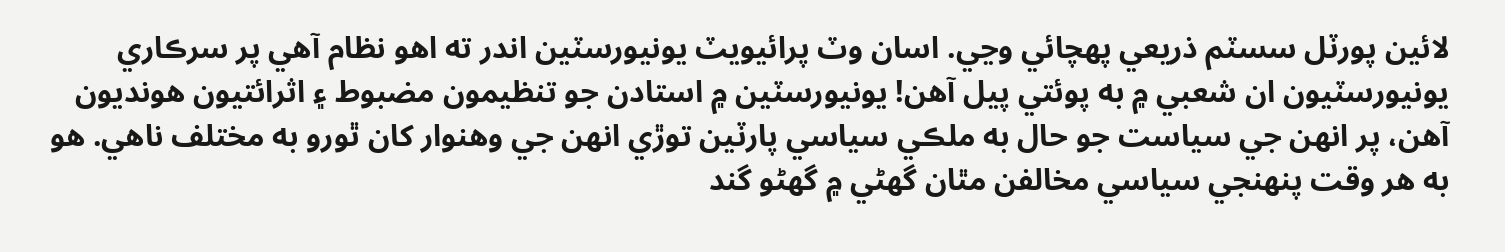لائين پورٽل سسٽم ذريعي پھچائي وڃي. اسان وٽ پرائيويٽ يونيورسٽين اندر ته اھو نظام آھي پر سرڪاري يونيورسٽيون ان شعبي ۾ به پوئتي پيل آھن! يونيورسٽين ۾ استادن جو تنظيمون مضبوط ۽ اثرائتيون ھونديون آھن، پر انھن جي سياست جو حال به ملڪي سياسي پارٽين توڙي انھن جي وھنوار کان ٿورو به مختلف ناھي. ھو به ھر وقت پنھنجي سياسي مخالفن مٿان گھڻي ۾ گھڻو گند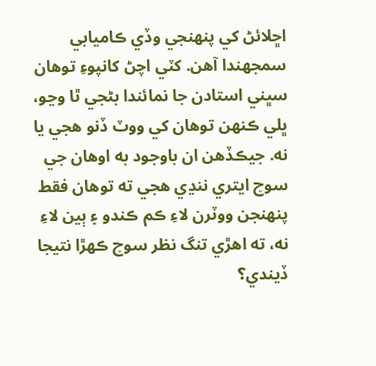اڇلائڻ کي پنھنجي وڏي ڪاميابي سمجھندا آھن. کٽي اچڻ کانپوءِ توھان سڀني استادن جا نمائندا بڻجي ٿا وڃو، ڀلي ڪنھن توھان کي ووٽ ڏنو ھجي يا نه. جيڪڏھن ان باوجود به اوھان جي سوچ ايتري ننڍي ھجي ته توھان فقط پنھنجن ووٽرن لاءِ ڪم ڪندو ۽ ٻين لاءِ نه، ته اھڙي تنگ نظر سوچ ڪھڙا نتيجا ڏيندي؟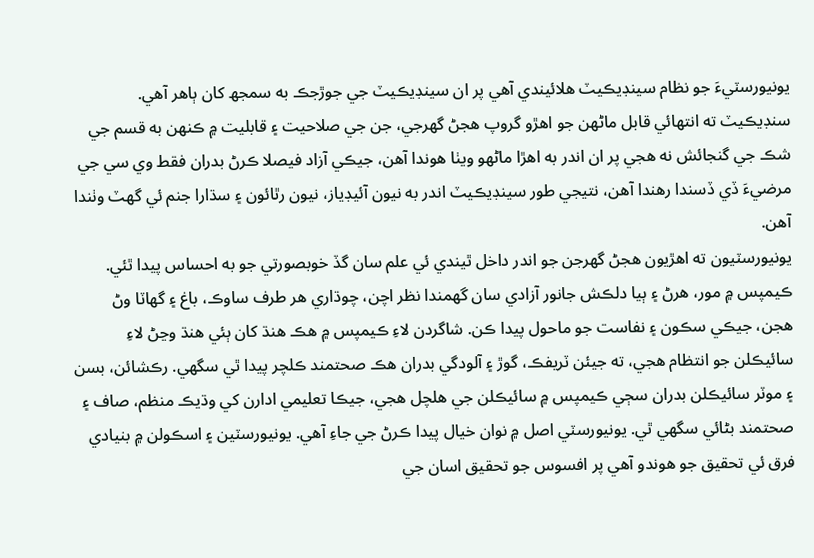يونيورسٽيءَ جو نظام سينڊيڪيٽ ھلائيندي آھي پر ان سينڊيڪيٽ جي جوڙجڪ به سمجھ کان ٻاھر آھي. سنڊيڪيٽ ته انتھائي قابل ماڻھن جو اھڙو گروپ ھجڻ گھرجي، جن جي صلاحيت ۽ قابليت ۾ ڪنھن به قسم جي شڪ جي گنجائش نه ھجي پر ان اندر به اھڙا ماڻھو ويٺا ھوندا آھن، جيڪي آزاد فيصلا ڪرڻ بدران فقط وي سي جي مرضيءَ ڏي ڏسندا رھندا آھن، نتيجي طور سينڊيڪيٽ اندر به نيون آئيڊياز، نيون رٿائون ۽ سڌارا جنم ئي گھٽ وٺندا آھن.
يونيورسٽيون ته اهڙيون هجڻ گھرجن جو اندر داخل ٿيندي ئي علم سان گڏ خوبصورتي جو به احساس پيدا ٿئي. ڪيمپس ۾ مور، هرڻ ۽ ٻيا دلڪش جانور آزادي سان گهمندا نظر اچن، چوڌاري هر طرف ساوڪ، باغ ۽ گھاٽا وڻ هجن، جيڪي سڪون ۽ نفاست جو ماحول پيدا ڪن. شاگردن لاءِ ڪيمپس ۾ هڪ هنڌ کان ٻئي هنڌ وڃڻ لاءِ سائيڪلن جو انتظام هجي، ته جيئن ٽريفڪ، گوڙ ۽ آلودگي بدران هڪ صحتمند ڪلچر پيدا ٿي سگھي. رڪشائن، بسن ۽ موٽر سائيڪلن بدران سڄي ڪيمپس ۾ سائيڪلن جي هلچل هجي، جيڪا تعليمي ادارن کي وڌيڪ منظم، صاف ۽ صحتمند بڻائي سگهي ٿي. يونيورسٽي اصل ۾ نوان خيال پيدا ڪرڻ جي جاءِ آھي. يونيورسٽين ۽ اسڪولن ۾ بنيادي فرق ئي تحقيق جو ھوندو آھي پر افسوس جو تحقيق اسان جي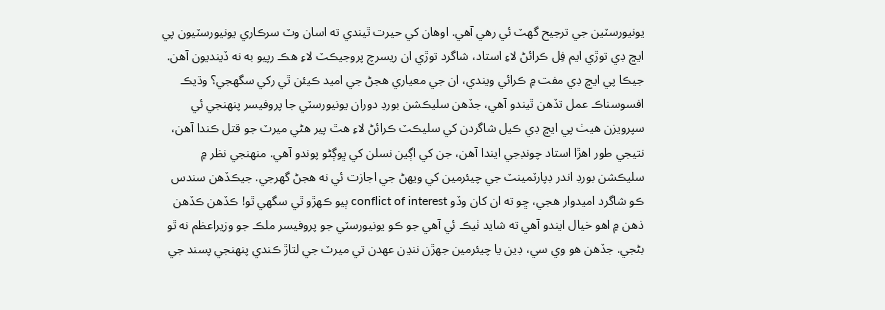يونيورسٽين جي ترجيح گھٽ ئي رھي آھي. اوھان کي حيرت ٿيندي ته اسان وٽ سرڪاري يونيورسٽيون پي ايڇ ڊي توڙي ايم فِل ڪرائڻ لاءِ استاد، شاگرد توڙي ان ريسرچ پروجيڪٽ لاءِ ھڪ رپيو به نه ڏينديون آھن. جيڪا پي ايڇ ڊي مفت ۾ ڪرائي ويندي، ان جي معياري ھجڻ جي اميد ڪيئن ٿي رکي سگھجي؟ وڌيڪ افسوسناڪ عمل تڏھن ٿيندو آھي، جڏھن سليڪشن بورڊ دوران يونيورسٽي جا پروفيسر پنھنجي ئي سپرويزن ھيٺ پي ايڇ ڊي ڪيل شاگردن کي سليڪٽ ڪرائڻ لاءِ ھٿ پير ھڻي ميرٽ جو قتل ڪندا آھن، نتيجي طور اھڙا استاد چونڊجي ايندا آھن، جن کي اڳين نسلن کي ڀوڳڻو پوندو آهي. منھنجي نظر ۾ سليڪشن بورڊ اندر ڊپارٽمينٽ جي چيئرمين کي ويھڻ جي اجازت ئي نه ھجڻ گھرجي. جيڪڏھن سندس ڪو شاگرد اميدوار ھجي، ڇو ته ان کان وڏو conflict of interest ٻيو ڪھڙو ٿي سگھي ٿو! ڪڏھن ڪڏھن ذھن ۾ اھو خيال ايندو آھي ته شايد ٺيڪ ئي آھي جو ڪو يونيورسٽي جو پروفيسر ملڪ جو وزيراعظم نه ٿو بڻجي. جڏھن ھو وي سي، ڊين يا چيئرمين جھڙن ننڍن عھدن تي ميرٽ جي لتاڙ ڪندي پنھنجي پسند جي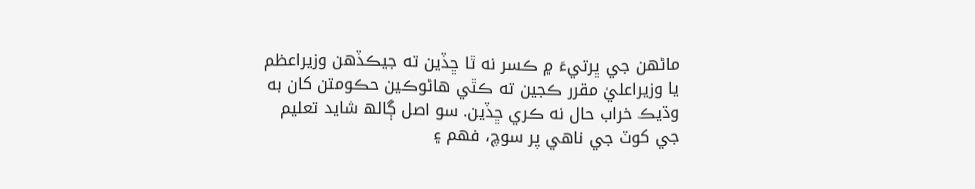ماڻھن جي ڀرتيءَ ۾ ڪسر نه ٿا ڇڏين ته جيڪڏھن وزيراعظم يا وزيراعليٰ مقرر ڪجين ته ڪٿي ھاڻوڪين حڪومتن کان به وڌيڪ خراب حال نه ڪري ڇڏين. سو اصل ڳالھ شايد تعليم جي کوٽ جي ناھي پر سوچ، فھم ۽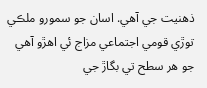ذھنيت جي آھي. اسان جو سمورو ملڪي توڙي قومي اجتماعي مزاج ئي اھڙو آھي جو ھر سطح تي بگاڙ جي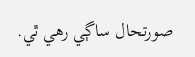صورتحال ساڳي رھي ٿي.